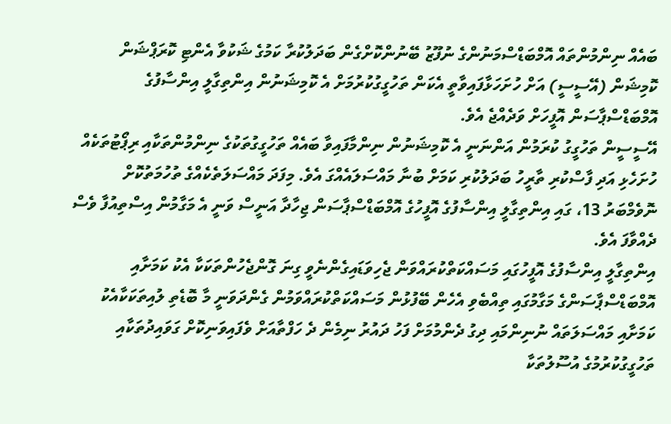ބައެއް ނިންމުންތައް އޮމްބަޑްސްމަނުންގެ ނުފޫޒު ބޭނުންކޮށްގެން ބަދަލުކުރާ ކަމުގެ ޝަކުވާ އެންޓި ކޮރަޕްޝަން ކޮމިޝަން (އޭސީސީ) އަށް ހުށަހަޅާފައިވާތީ އެކަން ތަހުގީގުކުރުމަށް އެ ކޮމިޝަނުން އިންތިގާލީ އިންސާފުގެ އޮމްބަޑްސްޕާސަން އޮފީހަށް ވަދެއްޖެ އެވެ.
އޭސީސީން ތަހުގީގު ކުރަމުން އަންނަނީ އެ ކޮމިޝަނުން ނިންމާފައިވާ ބައެއް ތަހުގީގުތަކުގެ ނިންމުންތަކާއި ރިޕޯޓުތަކެއް ހުށަހެޅި އަދި ފާސްކުރި ތާރީހު ބަދަލުކުރި ކަމަށް ބުނާ މައްސަލައެއްގަ އެވެ. މިފަދަ މައްސަލަތެކެއްގެ ތުހުމަތުކޮށް ނޮވެމްބަރު 13، ގައި އިންތިގާލީ އިންސާފުގެ އޮފީހުގެ އޮމްބަޑްސްޕާސަން ޖިހާދާ އަނީސް ވަނީ އެ މަގާމުން އިސްތިއުފާ ވެސް ދެއްވާފަ އެވެ.
އިންތިގާލީ އިންސާފުގެ އޮފީހުގައި މަސައްކަތްކުރައްވަން ޖެހިވަޑައިގެންނެވީ ގިނަ ގޮންޖެހުންތަކަކާ އެކު ކަމަށާއި އޮމްބަޑްސްޕާސަންގެ މަގާމުގައި ތިއްބެވި އެހެން ބޭފުޅުން މަސައްކަތްކުރައްވަމުން ގެންދަވަނީ މާ ބޮޑެތި ލުއިތަކަކާއެކު ކަމަށާއި މައްސަލަތައް ނުނިންމައި ދިގު ދެންމުމަށް ފަހު ދައުރު ނިމެން ދެ ހަފްތާއަށް ވެފައިވަނިކޮށް ގަވައިދުތަކާއި ތަހުގީގުކުރުމުގެ އުސޫލުތަކާ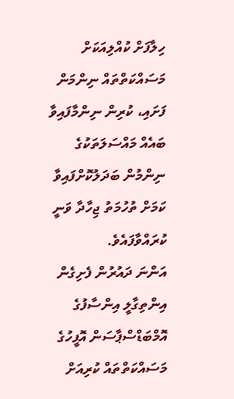ހިލާފަށް ކުއްލިއަކަށް މަސައްކަތްތައް ނިންމަން ފަށައި، ކުރިން ނިންމާފައިވާ ބައެއް މައްސަލަތަކުގެ ނިންމުން ބަދަލުކޮށްފައިވާ ކަމަށް ތުހުމަތު ޖިހާދާ ވަނީ ކުރައްވާފައެވެ.
އަންނަ ދައުރުން ފެށިގެން އިންތިގާލީ އިންސާފުގެ އޮމްބަޑްސްޕާސަން އޮފީހުގެ މަސައްކަތްތައް ކުރިއަށް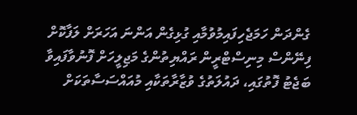ގެންދަން ހަމަޖެހިފައިމުވުމާއި ގުޅިގެން އަންނަ އަހަރަށް ލަފާކޮށް ފިނޭންސް މިނިސްޓްރީން ރައްޔިތުންގެ މަޖިލީހަށް ފޮނުވާފައިވާ ބަޖެޓު ފޮތުގައި، ދައުލަތުގެ ވުޒާރާތަކާއި މުއައްސަސާތަކަށް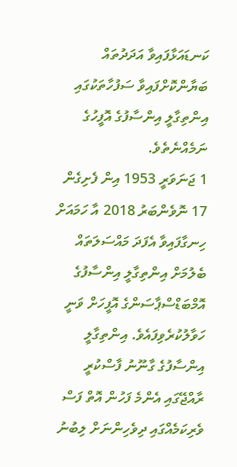ކަނޑައަޅާފައިވާ އަދަދުތައް ބަޔާންކޮށްފައިވާ ސަފުހާތަކުގައި އިންތިގާލީ އިންސާފުގެ އޮފީހުގެ ނަމެއްނެތެވެ.
1 ޖަނަވަރީ 1953 އިން ފެށިގެން 17 ނޮވެންބަރު 2018 އާ ހަމައަށް ހިނގާފައިވާ އެފަދަ މައްސަލަތައް ބެލުމަށް އިންތިގާލީ އިންސާފުގެ އޮމްބަޑްސްޕާސަންގެ އޮފީހަށް ވަނީ ހަވާލުކުރެވިފައެވެ. އިންތިގާލީ އިންސާފުގެ ގާނޫނު ފާސްކުރީ ރާއްޖޭގައި އެންމެ ފަހުން އޮތް ފަސް ވެރިކަމެއްގައި ދިވެހިންނަށް ލިބުނު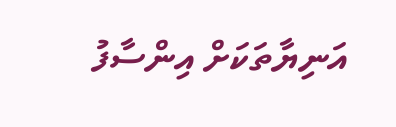އަނިޔާތަކަށް އިންސާފު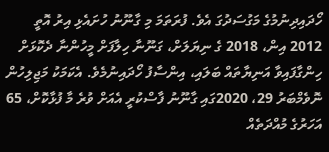ހޯދައިދިނުމުގެ މަގުސަދުގަ އެވެ. ފުރަތަމަ މި ގާނޫނު ހުށައެޅި އިރު އޮތީ 2012 އިން، 2018 ގެ ނިޔަލަށް، ގަނޫނާ ހިލާފަށް މީހުންނާ ދެކޮޅަށް ހިންގާފައިވާ އަނިޔާތައް ބަލައި، އިންސާފު ހޯދައިނުމެވެ. އެކަމަކު މަޖިލިހުން ނޮވެމްބަރު 29، 2020ގައި ގާނޫނު ފާސްކުރީ އެއަށް ވުރެ މާ ފުޅާކޮށް، 65 އަހަރުގެ މުއްދަތެއް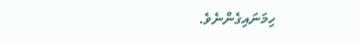ހިމަނައިގެންނެވެ.